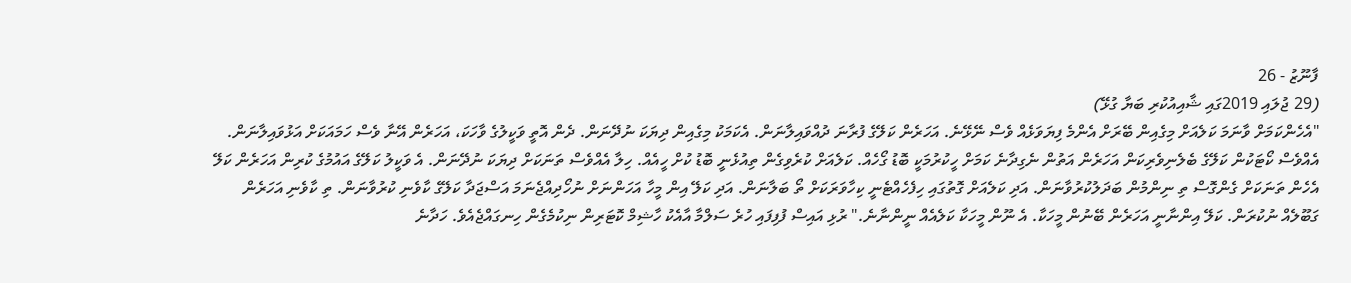ފާނޫޒު - 26
(29 ޖުލައި 2019ގައި ޝާއިއުކުރި ބަޔާ ގުޅޭ)
"އެހެންކަމަށް ވާނަމަ ކަލެއަށް މިގެއިން ބޭރަށް އެންމެ ފިޔަވަޅެއް ވެސް ނޭޅޭނެ. އަހަރެން ކަލޭގެ ފުރާނަ ދުއްވައިލާނަން. އެކަމަކު މިގެއިން ދިޔަކަ ނުދޭނަން. ދެން އޮތީ ވަކީލުގެ ވާހަކަ، އަހަރެން އޭނާ ވެސް ހަމައަކަށް އަޅުވައިލާނަން. އެއްވެސް ކޯޓަކުން ކަލޭގެ ބެލެނިވެރިކަން އަހަރެން އަތުން ނެގިދާނެ ކަމަށް ހީކުރުމަކީ ބޮޑު ގޯހެއް. ކަލެއަށް ކުރެވިގެން ތިއުޅެނީ ބޮޑު ކުށް ހީއެއް. ހިލާ އެއްވެސް ތަނަކަށް ދިޔަކަ ނުދޭނަން. އެ ވަކީލު ކަލޭގެ އައުމުގެ ކުރިން އަހަރެން ކަލޭ އެހެން ތަނަކަށް ގެންގޮސް ތި ނިންމުން ބަދަލުކުރުވާނަން. އަދި ކަލެއަށް ގޮތުގައި ހިފެހެއްޓެނީ ކިހާވަރަކަށް ތޯ ބަލާނަން. އަދި ކަލޭ އިން މީހާ އަހަންނަށް ނުހޯދިއްޖެނަމަ އަސްޖަދާ ކަލޭގެ ކާވެނި ކުރުވާނަން. ތި ކާވެނި އަހަރެން ގަބޫލެއް ނުކުރަން. ކަލޭ އިންނާނީ އަހަރެން ބޭނުން މީހަކާ. އެ ނޫން މީހަކާ ކަލެއެއް ނީންނާނެ." ރުޅި އައިސް ފުފިފައި ހުރެ ސަލްމާ އާއެކު ހާޝިމް ކޮޓަރިން ނިކުމެގެން ހިނގައްޖެއެވެ. ހަދާނެ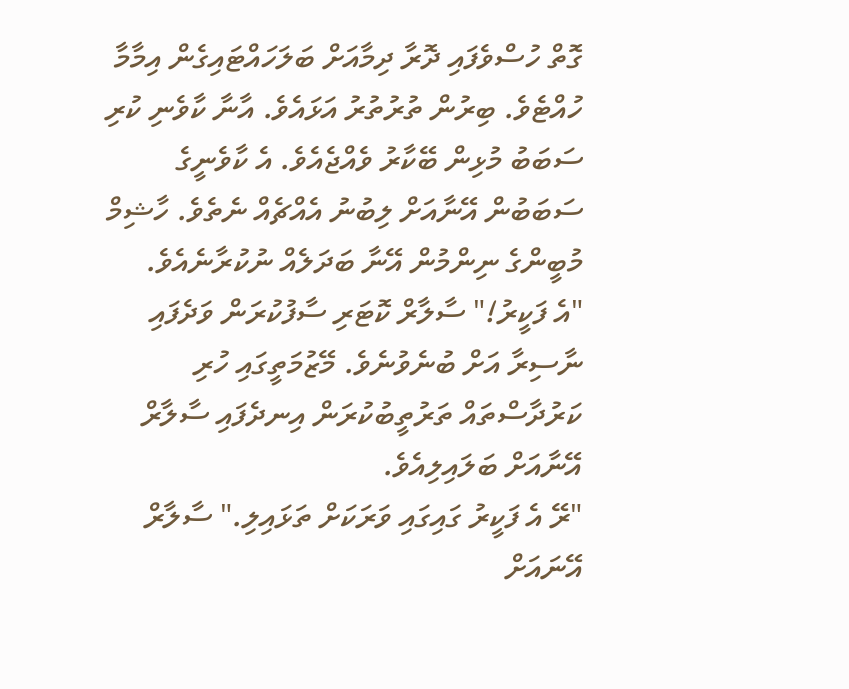ގޮތް ހުސްވެފައި ދޮރާ ދިމާއަށް ބަލަހައްޓައިގެން އިމާމާ ހުއްޓެވެ. ބިރުން ތުރުތުރު އަޅައެވެ. އާނާ ކާވެނި ކުރި ސަބަބު މުޅިން ބޭކާރު ވެއްޖެއެވެ. އެ ކާވެނީގެ ސަބަބުން އޭނާއަށް ލިބުނު އެއްޗެއް ނެތެވެ. ހާޝިމް މުބީންގެ ނިންމުން އޭނާ ބަދަލެއް ނުކުރާނެއެވެ.
"އެ ފަކީރު!" ސާލާރް ކޮޓަރި ސާފުކުރަން ވަދެފައި ނާސިރާ އަށް ބުނެވުނެވެ. މޭޒުމަތީގައި ހުރި ކަރުދާސްތައް ތަރުތީބުކުރަން އިނދެފައި ސާލާރް އޭނާއަށް ބަލައިލިއެވެ.
"ރޭ އެ ފަކީރު ގައިގައި ވަރަކަށް ތަޅައިލި." ސާލާރް އޭނައަށް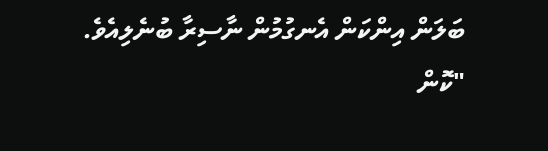ބަލަން އިންކަން އެނގުމުން ނާސިރާ ބުނެލިއެވެ.
"ކޮން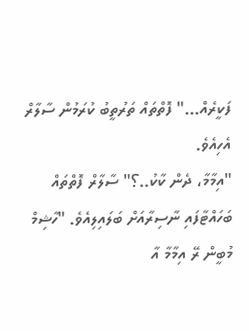ފަކީރެއް..." ފޮތްތައް ތަރުތީބު ކުރަމުން ސާލާރް އެހިއެވެ.
"އިމާމާ، ދެން ކާކު..؟" ސާލާރް ފޮތްތައް ބަހައްޓާފައި ނާސިރާއަށް ބަލައިލިއެވެ. "ހާޝިމް މުބީން ރޭ އިމާމާ އާ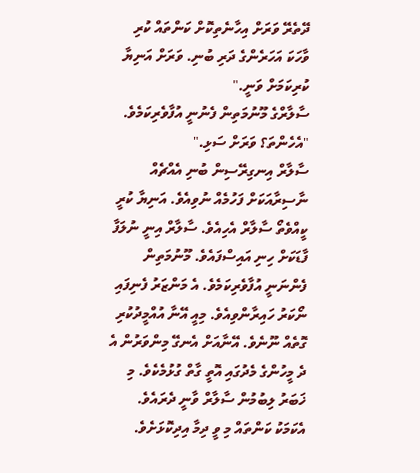ދޭތެރޭ ވަރަށް އިހާނެތިކޮށް ކަންތައް ކުރި ވާހަކަ އަހަރެންގެ ދަރި ބުނި. ވަރަށް އަނިޔާ ކުރިކަމަށް ވަނީ."
ސާލާރްގެ މޫނުމަތިން ފެނުނީ އުފާވެރިކަމެވެ. "އެހެންތަ؟ ވަރަށް ސަޅި."
ސާލާރް އިނގިރޭސިން ބުނި އެއްޗެއް ނާސިރާއަކަށް ފަހުމެއް ނުވިއެވެ. އަނިޔާ ކުރީ ކީއްވެތޯ ސާލާރް އެހިއެވެ. ސާލާރް އިނީ ނުލަފާ ފާޑަކަށް ހިނި އައިސްފައެވެ. މޫނުމަތިން ފެންނަނީ އުފާވެރިކަމެވެ. އެ މަންޒަރު ފެނިފައި ނޯކަރު ހައިރާންވިއެވެ. މިއީ އޭނާ އުއްމީދުކުރި ގޮތެއް ނޫނެވެ. އޭނާއަށް އެނގޭ މިންވަރުން އެ ދެ މީހުންގެ މެދުގައި އޮތީ ގާތް ގުޅުމެކެވެ. މި ޚަބަރު ލިބުމުން ސާލާރް ވާނީ ދެރައެވެ. އެކަމަކު ކަންތައް މި ވީ ދިމާ އިދިކޮޅަށެވެ.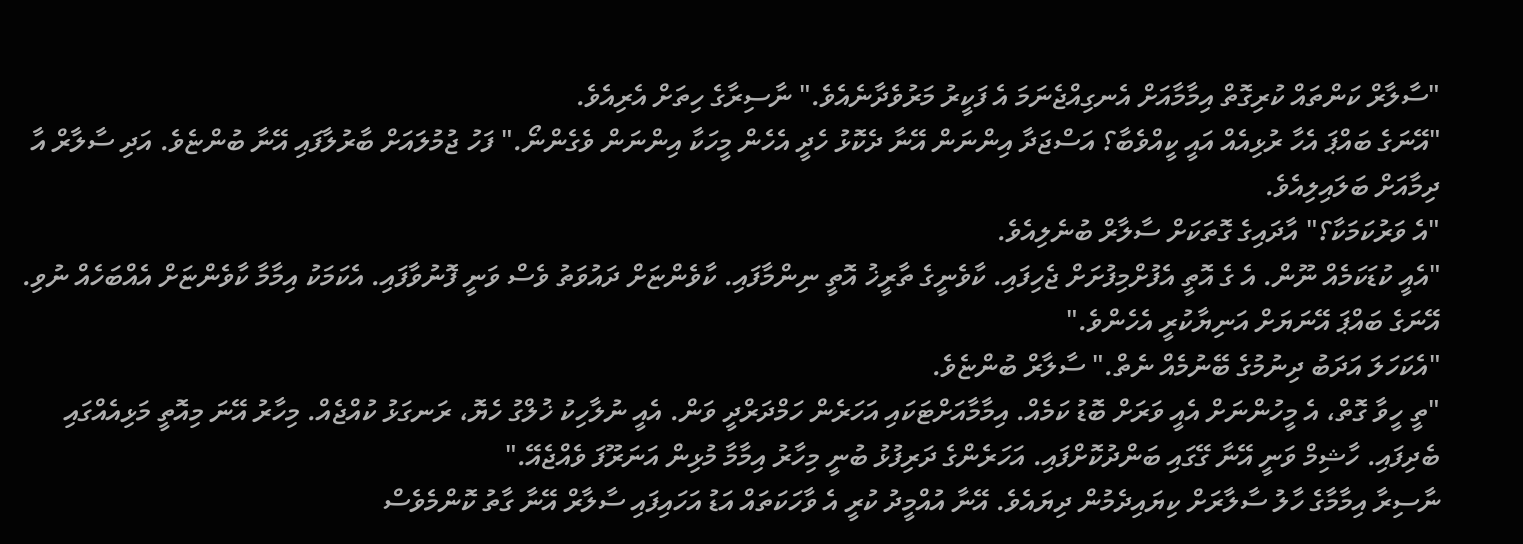"ސާލާރް ކަންތައް ކުރިގޮތް އިމާމާއަށް އެނގިއްޖެނަމަ އެ ފަކީރު މަރުވެދާނެއެވެ." ނާސިރާގެ ހިތަށް އެރިއެވެ.
"އޭނަގެ ބައްޕަ އެހާ ރުޅިއެއް އައީ ކީއްވެބާ؟ އަސްޖަދާ އިންނަން އޭނާ ދެކޮޅު ހެދީ އެހެން މީހަކާ އިންނަން ވެގެންނޯ." ފަހު ޖުމުލައަށް ބާރުލާފައި އޭނާ ބުންޏެވެ. އަދި ސާލާރް އާ ދިމާއަށް ބަލައިލިއެވެ.
"އެ ވަރުކަމަކާ؟" އާދައިގެ ގޮތަކަށް ސާލާރް ބުނެލިއެވެ.
"އެއީ ކުޑަކަމެއް ނޫން. އެ ގެ އޮތީ އެފުށްމިފުށަށް ޖެހިފައި. ކާވެނީގެ ތާރީޚު އޮތީ ނިންމާފައި. ކާވެންޏަށް ދައުވަތު ވެސް ވަނީ ފޮނުވާފައި. އެކަމަކު އިމާމާ ކާވެންޏަށް އެއްބަހެއް ނުވި. އޭނަގެ ބައްޕަ އޭނަޔަށް އަނިޔާކުރީ އެހެންވެ."
"އެކަހަލަ އަދަބު ދިނުމުގެ ބޭނުމެއް ނެތް." ސާލާރް ބުންޏެވެ.
"ތީ ހީވާ ގޮތް، އެ މީހުންނަށް އެއީ ވަރަށް ބޮޑު ކަމެއް. އިމާމާއަށްޓަކައި އަހަރެން ހަމްދަރްދީ ވަން. އެއީ ނުލާހިކު ޚުލްގު ހެޔޮ، ރަނގަޅު ކުއްޖެއް. މިހާރު އޭނަ މިއޮތީ މަޅިއެއްގައި ބެދިފައި. ހާޝިމް ވަނީ އޭނާ ގޭގައި ބަންދުކޮށްފައި. އަހަރެންގެ ދަރިފުޅު ބުނީ މިހާރު އިމާމާ މުޅިން އަނަރޫފަ ވެއްޖެއޭ."
ނާސިރާ އިމާމާގެ ހާލު ސާލާރަށް ކިޔައިދެމުން ދިޔައެވެ. އޭނާ އުއްމީދު ކުރީ އެ ވާހަކަތައް އަޑު އަހައިފައި ސާލާރް އޭނާ ގާތު ކޮންމެވެސް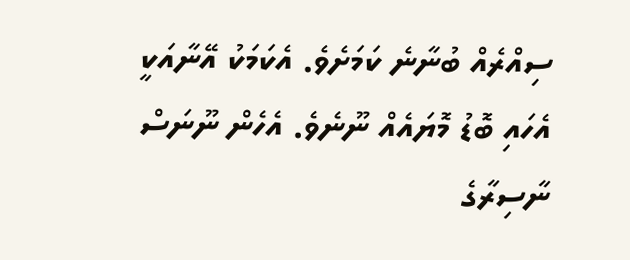ސިއްރެއް ބުނާނެ ކަމަށެވެ. އެކަމަކު އޭނާއަކީ އެހައި ބޮޑު މޮޔައެއް ނޫނެވެ. އެހެން ނޫނަސް ނާސިރާގެ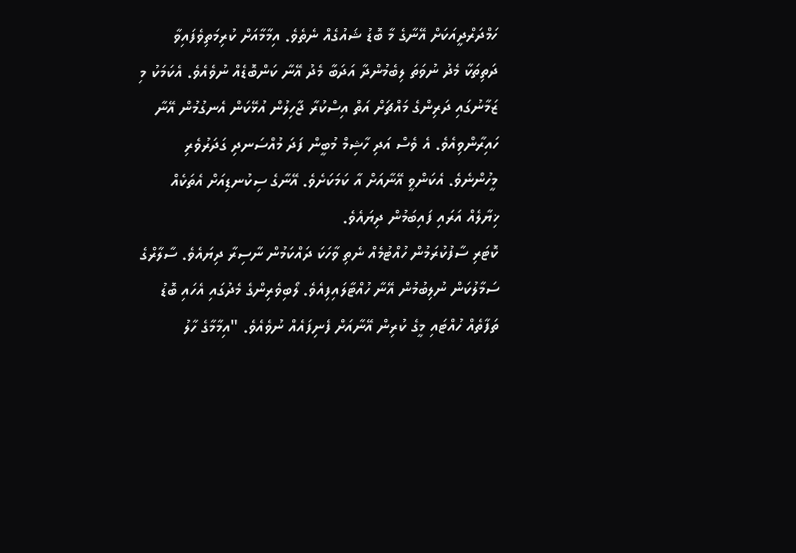ހަމްދަރްދީއަކަށް އޭނާގެ މާ ބޮޑު ޝައުގެއް ނެތެވެ. އިމާމާއަށް ކުރިމަތިވެފައިވާ ދަތިތަކާ މެދު ނުވަތަ ލިބެމުންދާ އަދަބާ މެދު އޭނާ ކަންބޮޑެއް ނުވެއެވެ. އެކަމަކު މި ޒަމާނުގައި ދަރިންގެ މައްޗަށް އަތް އިސްކުރާ ޖާހިލުން އުޅޭކަން އެނގުމުން އޭނާ ހައިރާންވިއެވެ. އެ ވެސް އަދި ހާޝިމް މުބީން ފަދަ މުއްސަނދި ގަދަރުވެރި މީހުންނެވެ. އެކަންވީ އޭނާއަށް އާ ކަމަކަށެވެ. އޭނާގެ ސިކުނޑިއަށް އެތަކެއް ޚިޔާލެއް އަރައި ފައިބަމުން ދިޔައެވެ.
ކޮޓަރި ސާފުކުރަމުން ހުއްޓުމެއް ނެތި ވާހަކަ ދައްކަމުން ނާސިރާ ދިޔައެވެ. ސާލާރްގެ ސަމާލުކަން ނުލިބުމުން އޭނާ ހުއްޓާލައިފިއެވެ. ލޯބިވެރިންގެ މެދުގައި އެހައި ބޮޑު ތަފާތެއް ހުއްޓައި މީގެ ކުރިން އޭނާއަށް ފެނިފައެއް ނުވެއެވެ. "އިމާމާގެ ހާލު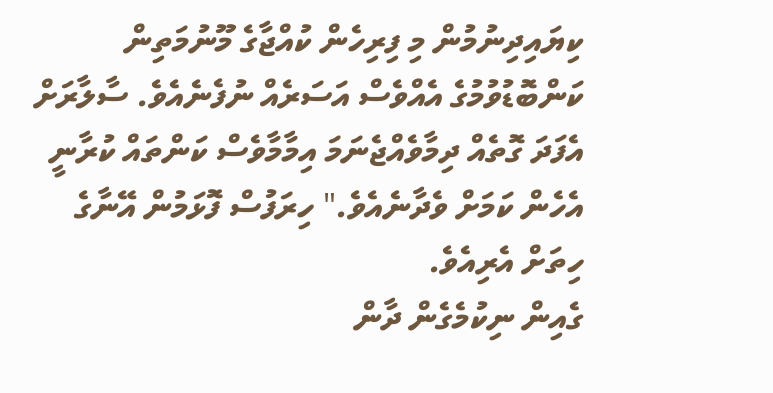ކިޔައިދިނުމުން މި ފިރިހެން ކުއްޖާގެ މޫނުމަތިން ކަންބޮޑުވުމުގެ އެއްވެސް އަސަރެއް ނުފެނެއެވެ. ސާލާރަށް އެފަދަ ގޮތެއް ދިމާވެއްޖެނަމަ އިމާމާވެސް ކަންތައް ކުރާނީ އެހެން ކަމަށް ވެދާނެއެވެ." ހިރަފުސް ފޮޅަމުން އޭނާގެ ހިތަށް އެރިއެވެ.
ގެއިން ނިކުމެގެން ދާން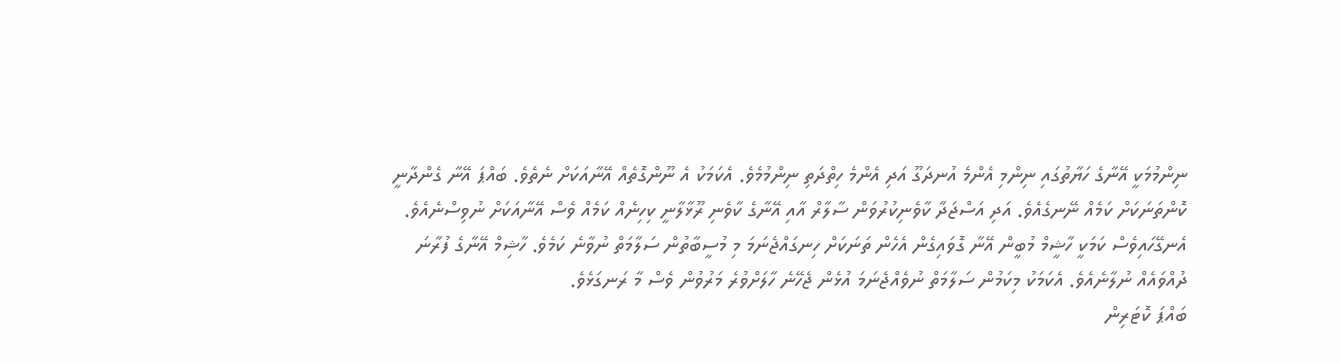ނިންމުމަކީ އޭނާގެ ހަޔާތުގައި ނިންމި އެންމެ އުނދަގޫ އަދި އެންމެ ހިތްދަތި ނިންމުމެވެ. އެކަމަކު އެ ނޫންގޮތެއް އޭނާއަކަށް ނެތެވެ. ބައްޕަ އޭނާ ގެންދާނީ ކޮންތަނަކަށް ކަމެއް ނޭނގެއެވެ. އަދި އަސްޖަދާ ކާވެނިކުރުވަން ސާލާރް އާއި އޭނާގެ ކާވެނި ރޫޅާލާނީ ކިހިނެއް ކަމެއް ވެސް އޭނާއަކަށް ނުވިސްނެއެވެ. އެނގޭހައިވެސް ކަމަކީ ހާޝީމް މުބީން އޭނާ ގޮވައިގެން އެހެން ތަނަކަށް ހިނގައްޖެނަމަ މި މުސީބާތުން ސަލާމަތް ނުވާނެ ކަމެވެ. ހާޝިމް އޭނާގެ ފުރާނަ ދުއްވައެއް ނުލާނެއެވެ. އެކަމަކު މިކަމުން ސަލާމަތް ނުވެއްޖެނަމަ އުޅެން ޖެހޭނެ ހާލަށްވުރެ މަރުވުން ވެސް މާ ރަނގަޅެވެ.
ބައްޕަ ކޮޓަރިން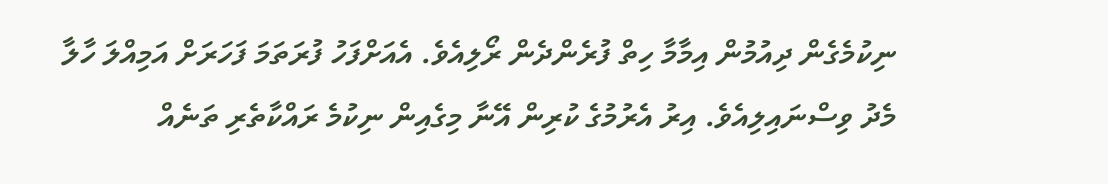ނިކުމެގެން ދިއުމުން އިމާމާ ހިތް ފުރެންދެން ރޯލިއެވެ. އެއަށްފަހު ފުރަތަމަ ފަހަރަށް އަމިއްލަ ހާލާ މެދު ވިސްނައިލިއެވެ. އިރު އެރުމުގެ ކުރިން އޭނާ މިގެއިން ނިކުމެ ރައްކާތެރި ތަނެއް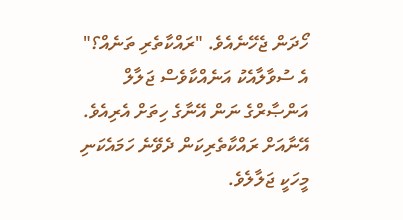ހޯދަން ޖެހޭނެއެވެ. "ރައްކާތެރި ތަނެއް؟" އެ ސުވާލާއެކު އަނެއްކާވެސް ޖަލާލް އަންޞާރްގެ ނަން އޭނާގެ ހިތަށް އެރިއެވެ. އޭނާއަށް ރައްކާތެރިކަން ދެވޭނެ ހަމައެކަނި މީހަކީ ޖަލާލެވެ.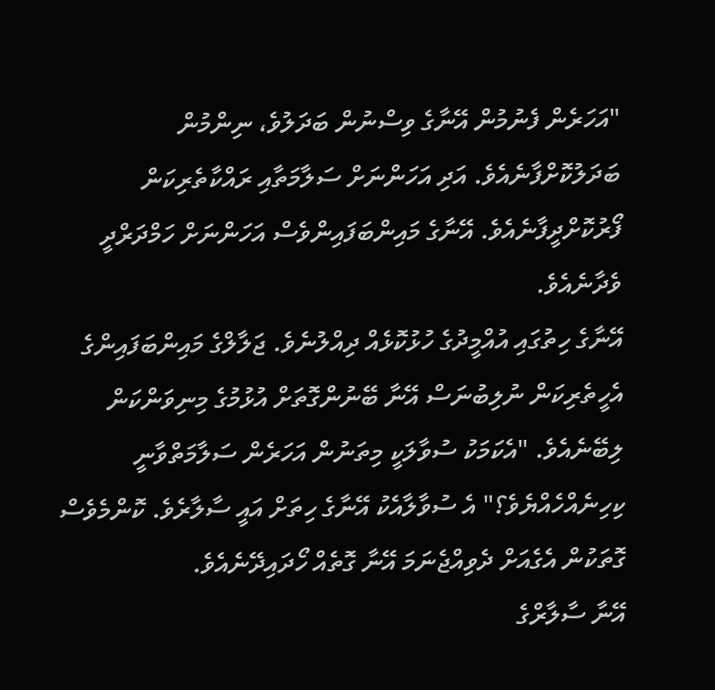"އަހަރެން ފެނުމުން އޭނާގެ ވިސްނުން ބަދަލުވެ، ނިންމުން ބަދަލުކޮށްފާނެއެވެ. އަދި އަހަންނަށް ސަލާމަތާއި ރައްކާތެރިކަން ފޯރުކޮށްދީފާނެއެވެ. އޭނާގެ މައިންބަފައިންވެސް އަހަންނަށް ހަމްދަރްދީ ވެދާނެއެވެ.
އޭނާގެ ހިތުގައި އުއްމީދުގެ ހުޅުކޮޅެއް ދިއްލުނެވެ. ޖަލާލްގެ މައިންބަފައިންގެ އެހީތެރިކަން ނުލިބުނަސް އޭނާ ބޭނުންގޮތަށް އުޅުމުގެ މިނިވަންކަން ލިބޭނެއެވެ. "އެކަމަކު ސުވާލަކީ މިތަނުން އަހަރެން ސަލާމަތްވާނީ ކިހިނެއްހެއްޔެވެ؟" އެ ސުވާލާއެކު އޭނާގެ ހިތަށް އައީ ސާލާރެވެ. ކޮންމެވެސް ގޮތަކުން އެގެއަށް ދެވިއްޖެނަމަ އޭނާ ގޮތެއް ހޯދައިދޭނެއެވެ.
އޭނާ ސާލާރްގެ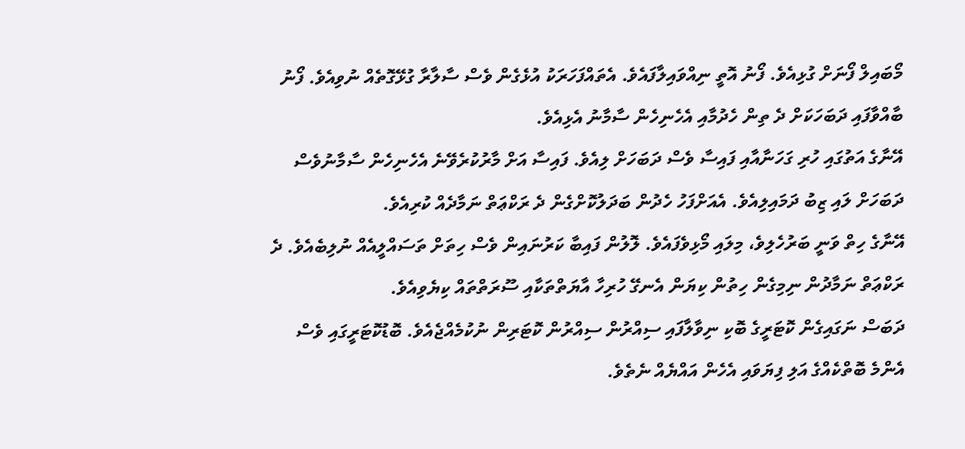މޯބައިލް ފޯނަށް ގުޅިއެވެ. ފޯނު އޮތީ ނިއްވައިލާފައެވެ. އެތައްފަހަރަކު އުޅެގެން ވެސް ސާލާރާ ގުޅޭގޮތެއް ނުވިއެވެ. ފޯނު ބާއްވާފައި ދަބަހަކަށް ދެ ތިން ހެދުމާއި އެހެނިހެން ސާމާނު އެޅިއެވެ.
އޭނާގެ އަތުގައި ހުރި ގަހަނާއާއި ފައިސާ ވެސް ދަބަހަށް ލިއެވެ. ފައިސާ އަށް މާރުކުރެވޭނެ އެހެނިހެން ސާމާނުވެސް ދަބަހަށް ލައި ޒިބު ދަމައިލިއެވެ. އެއަށްފަހު ހެދުން ބަދަލުކޮށްގެން ދެ ރަކްޢަތް ނަމާދެއް ކުރިއެވެ.
އޭނާގެ ހިތް ވަނީ ބަރުހެލިވެ، މިލައި މޯޅިވެފައެވެ. ލޮލުން ފައިބާ ކަރުނައިން ވެސް ހިތަށް ތަސައްލީއެއް ނުލިބެއެވެ. ދެ ރަކްޢަތް ނަމާދުން ނިމިގެން ހިތުން ކިޔަން އެނގޭ ހުރިހާ އާޔަތްތަކާއި ސޫރަތްތައް ކިޔެވިއެވެ.
ދަބަސް ނަގައިގެން ކޮޓަރީގެ ބޮކި ނިވާލާފައި ސިއްރުން ސިއްރުން ކޮޓަރިން ނުކުމެއްޖެއެވެ. ބޮޑުކޮޓަރީގައި ވެސް އެންމެ ބޮތްކެއްގެ އަލި ފިޔަވައި އެހެން އައްޔެއް ނެތެވެ.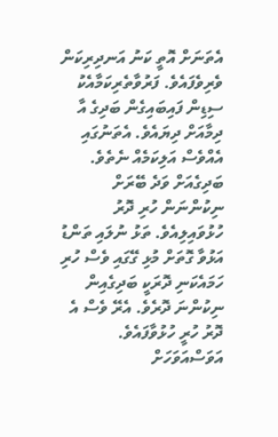އެތަނަށް އޮތީ ކަނު އަނދިރިކަން ވެރިވެފައެވެ. ފަރުވާތެރިކަމާއެކު ސިޑިން ފައިބައިގެން ބަދިގެ އާ ދިމާއަށް ދިޔައެވެ. އެތަނުގައި އެއްވެސް އަލިކަމެއް ނެތެވެ. ބަދިގެއަށް ވަދެ ބޭރަށް ނިކުންނަން ހުރި ދޮރު ހުޅުވައިލިއެވެ. ތަޅު ނުލައި ތަންޑު އަޅުވާ ގޮތަށް މުޅި ގޭގައި ވެސް ހުރި ހަމައެކަނި ދޮރަކީ ބަދިގެއިން ނިކުންނަ ދޮރެވެ. އެރޭ ވެސް އެ ދޮރު ހުރީ ހުޅުވާފައެވެ. އަވަސްއަވަހަށް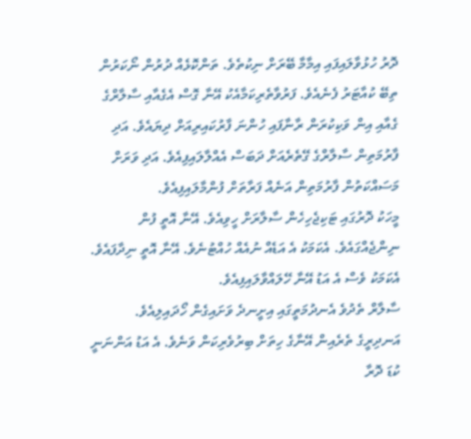ދޮރު ހުޅުވާލައިފައި އިމާމާ ބޭރަށް ނިކުތެވެ. ތަންކޮޅެއް ދުރުން ނޯކަރުން ތިބޭ ކުއާޓަރު ފެނެއެވެ. ފަރުވާތެރިކަމާއެކު އޭނާ ގޮސް އެގެއާއި ސާލާރްގެ ގެއާއި އިން ވަކިކުރަން ރާނާފައި ހުންނަ ފާރުކައިރިއަށް ދިޔައެވެ. އަދި ފާރުމަތިން ސާލާރްގެ ގޭތެރެއަށް ދަބަސް އެއްލާލައިފިއެވެ. އަދި ވަރަށް މަސައްކަތުން ފާރުމަތިން އަނެއް ފަރާތަށް ފުންމާލައިފިއެވެ.
މީހަކު ދޮރުގައި ޓަކިޖެހިހެން ސާލާރަށް ހީވިއެވެ. އޭނާ އޮތީ ފުން ނިންޖެއްގައެވެ. އެކަމަކު އެ އަޑެއް ނުއެއް ހުއްޓުނެވެ. އޭނާ އޮތީ ނިދާފައެވެ. އެކަމަކު ވެސް އެ އަޑު އޭނާ ހޭލައްވާލައިފިއެވެ.
ސާލާރް ތެދުވެ އެނދުމަތީގައި އިށީނދެ ވަށައިގެން ހޯދައިލިއެވެ. އަނދިރީގެ ތެރެއިން އޭނާގެ ހިތަށް ބިރުވެރިކަން ވަނެވެ. އެ އަޑު އަންނަނީ ކުޑަ ދޮރާ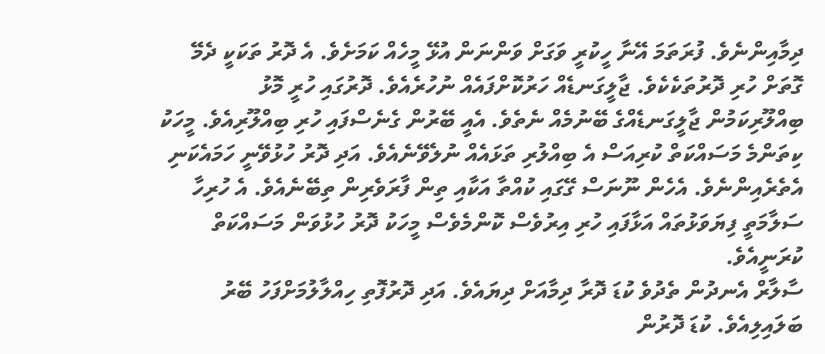ދިމާއިންނެވެ. ފުރަތަމަ އޭނާ ހީކުރީ ވަގަށް ވަންނަން އުޅޭ މީހެއް ކަމަށެވެ. އެ ދޮރު ތަކަކީ ދެމޭ ގޮތަށް ހުރި ދޮރުތަކެކެވެ. ޖާލީގަނޑެއް ހަރުކޮށްފައެއް ނުހުރެއެވެ. ދޮރުގައި ހުރީ މޮޅު ބިއްލޫރިކަމުން ޖާލީގަނޑެއްގެ ބޭނުމެއް ނެތެވެ. އެއީ ބޭރުން ގެނެސްފައި ހުރި ބިއްލޫރިއެވެ. މީހަކު ކިތަންމެ މަސައްކަތް ކުރިއަސް އެ ބިއްލުރި ތަޅައެއް ނުލެވޭނެއެވެ. އަދި ދޮރު ހުޅުވޭނީ ހަމައެކަނި އެތެރެއިންނެވެ. އެހެން ނޫނަސް ގޭގައި ކުއްތާ އަކާއި ތިން ފާރަވެރިން ތިބޭނެއެވެ. އެ ހުރިހާ ސަލާމަތީ ފިޔަވަޅުތައް އަޅާފައި ހުރި އިރުވެސް ކޮންމެވެސް މީހަކު ދޮރު ހުޅުވަން މަސައްކަތް ކުރަނީއެވެ.
ސާލާރް އެނދުން ތެދުވެ ކުޑަ ދޮރާ ދިމާއަށް ދިޔައެވެ. އަދި ދޮރުފޮތި ހިއްލާލުމަށްފަހު ބޭރު ބަލައިލިއެވެ. ކުޑަ ދޮރުން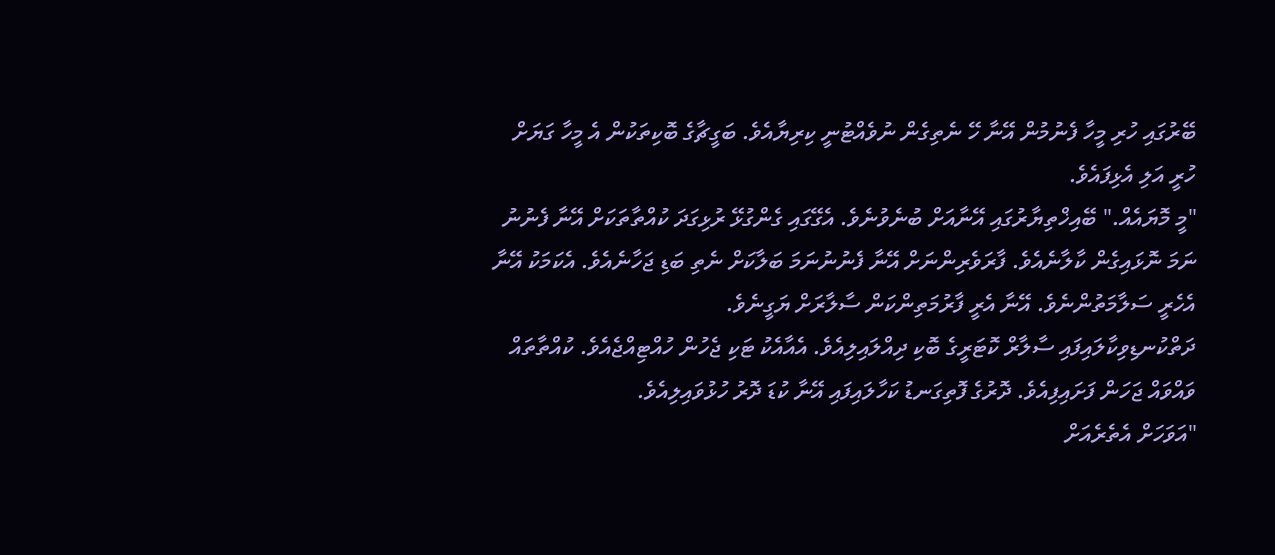ބޭރުގައި ހުރި މީހާ ފެނުމުން އޭނާ ހޭ ނެތިގެން ނުވެއްޓުނީ ކިރިޔާއެވެ. ބަގީޗާގެ ބޮކިތަކުން އެ މީހާ ގަޔަށް ހުރީ އަލި އެޅިފައެވެ.
"މީ މޮޔައެއް." ބޭއިޚްތިޔާރުގައި އޭނާއަށް ބުނެވުނެވެ. އެގޭގައި ގެންގުޅޭ ރުޅިގަދަ ކުއްތާތަކަށް އޭނާ ފެނުނު ނަމަ ނޮޅައިގެން ކާލާނެއެވެ. ފާރަވެރިންނަށް އޭނާ ފެނުނުނަމަ ބަލާކަށް ނެތި ބަޑި ޖަހާނެއެވެ. އެކަމަކު އޭނާ އެހެރީ ސަލާމަތުންނެވެ. އޭނާ އެރީ ފާރުމަތިންކަން ސާލާރަށް ޔަގީނެވެ.
ދަތްކުނޑިވިކާލައިފައި ސާލާރް ކޮޓަރީގެ ބޮކި ދިއްލައިލިއެވެ. އެއާއެކު ޓަކި ޖެހުން ހުއްޓިއްޖެއެވެ. ކުއްތާތައް ވައްވައް ޖަހަން ފަށައިފިއެވެ. ދޮރުގެ ފޮތިގަނޑު ކަހާލައިފައި އޭނާ ކުޑަ ދޮރު ހުޅުވައިލިއެވެ.
"އަވަހަށް އެތެރެއަށް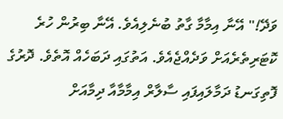ވަދޭ!" އޭނާ އިމާމާ ގާތު ބުނެލިއެވެ. އޭނާ ބިރުން ހުރެ ކޮޓަރިތެރެއަށް ވަދެއްޖެއެވެ. އަތުގައި ދަބަހެއް އޮތެވެ. ދޮރުގެ ފޮތިގަނޑު ދަމާލައިފައި ސާލާރް އިމާމާއާ ދިމާއަށް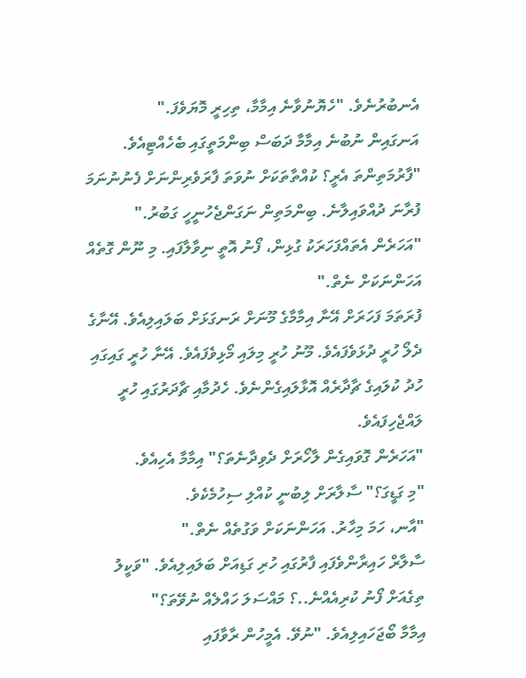އެނބުރުނެވެ. "ހެޔޮނުވާނެ އިމާމާ، ތިހިރީ މޮޔަވެފަ."
އަނގައިން ނުބުނެ އިމާމާ ދަބަސް ބިންމަތީގައި ބެހެއްޓިއެވެ.
"ފާރުމަތިންތަ އެރީ؟ ކުއްތާތަކަށް ނުވަތަ ފާރަވެރިންނަށް ފެނުނުނަމަ ފުރާނަ ދުއްވައިލާނެ. ބިންމަތިން ނަގަންޖެހުނީހީ ގަބުރު."
"އަހަރެން އެތައްފަހަރަކު ގުޅިން، ފޯނު އޮތީ ނިވާލާފައި. މި ނޫން ގޮތެއް އަހަންނަކަށް ނެތް."
ފުރަތަމަ ފަހަރަށް އޭނާ އިމާމާގެ މޫނަށް ރަނގަޅަށް ބަލައިލިއެވެ. އޭނާގެ ދެލޯ ހުރީ ދުޅަވެފައެވެ. މޫނު ހުރީ މިލައި މޯޅިވެފައެވެ. އޭނާ ހުރީ ގައިގައި ހުދު ކުލައިގެ ޗާދާރެއް އޮޅާލައިގެންނެވެ. ހެދުމާއި ޗާދަރުގައި ހުރީ ލައްޖެހިފައެވެ.
"އަހަރެން ގޮވައިގެން ލާހޯރަށް ދެވިދާނެތަ؟" އިމާމާ އެހިއެވެ.
"މި ގަޑީގަ؟" ސާލާރަށް ލިބުނީ ކުއްލި ސިހުމެކެވެ.
"އާނ، ހަމަ މިހާރު. އަހަންނަކަށް ވަގުތެއް ނެތް."
ސާލާރް ހައިރާންވެފައި ފާރުގައި ހުރި ގަޑިއަށް ބަލައިލިއެވެ. "ވަކީލު ތިގެއަށް ފޯނު ކުރިއެއްނެ..؟ މައްސަލަ ހައްލެއް ނުވޭތަ؟"
އިމާމާ ބޯޖަހައިލިއެވެ. "ނުވޭ. އެމީހުން ރާވާފައި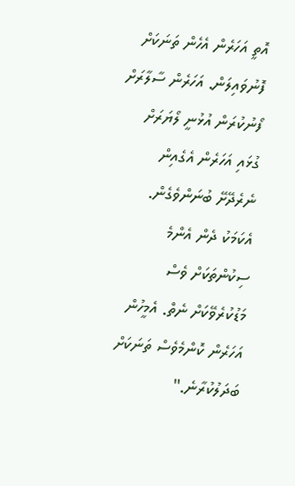އޮތީ އަހަރެން އެހެން ތަނަކަށް ފޮނުވައިލަން. އަހަރެން ސާލާރަށް ފޯނުކުރަން އުޅުނީ ލޯޔަރަށް ގުޅައި އަހަރެން އެގެއިން ނެރެދޭށޭ ބުނަންވެގެން. އެކަމަކު ދެން އެންމެ ސިކުންތަކަށް ވެސް މަޑުކުރެވޭކަށް ނެތް. އެމީހުން އަހަރެން ކޮންމެވެސް ތަނަކަށް ބަދަލުކުރާނެ."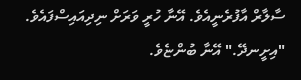ސާލާރް އާފުރެނީއެވެ. އޭނާ ހުރީ ވަރަށް ނިދިއައިސްފައެވެ. "އިށީނދޭ." އޭނާ ބުންޏެވެ.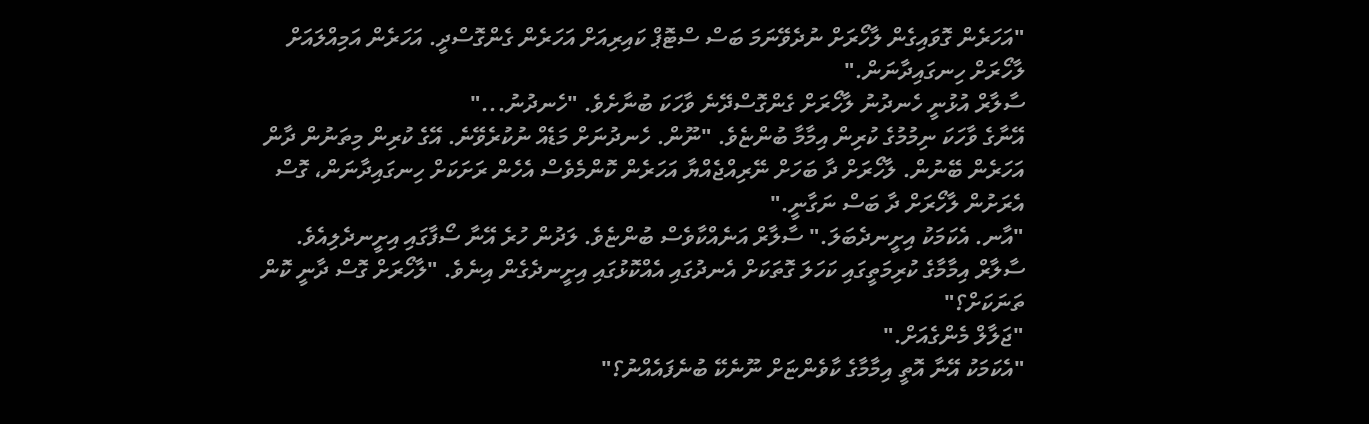"އަހަރެން ގޮވައިގެން ލާހޯރަށް ނުދެވޭނަމަ ބަސް ސްޓޮޕް ކައިރިއަށް އަހަރެން ގެންގޮސްދީ. އަހަރެން އަމިއްލައަށް ލާހޯރަށް ހިނގައިދާނަން."
ސާލާރް އުޅުނީ ހެނދުނު ލާހޯރަށް ގެންގޮސްދޭނެ ވާހަކަ ބުނާށެވެ. "ހެނދުނު..."
އޭނާގެ ވާހަކަ ނިމުމުގެ ކުރިން އިމާމާ ބުންޏެވެ. "ނޫން. ހެނދުނަށް މަޑެއް ނުކުރެވޭނެ. އޭގެ ކުރިން މިތަނުން ދާން އަހަރެން ބޭނުން. ލާހޯރަށް ދާ ބަހަށް ނޭރިއްޖެއްޔާ އަހަރެން ކޮންމެވެސް އެހެން ރަށަކަށް ހިނގައިދާނަން، ގޮސް އެރަށުން ލާހޯރަށް ދާ ބަސް ނަގާނީ."
"އާނ. އެކަމަކު އިށީނދެބަލަ." ސާލާރް އަނެއްކާވެސް ބުންޏެވެ. ލަދުން ހުރެ އޭނާ ސޯފާގައި އިށީނދެލިއެވެ. ސާލާރް އިމާމާގެ ކުރިމަތީގައި ކަހަލަ ގޮތަކަށް އެނދުގައި އެއްކޮޅުގައި އިށީނދެގެން އިނެވެ. "ލާހޯރަށް ގޮސް ދާނީ ކޮން ތަނަކަށް؟"
"ޖަލާލް މެންގެއަށް."
"އެކަމަކު އޭނާ އޮތީ އިމާމާގެ ކާވެންޏަށް ނޫނެކޭ ބުނެފައެއްނު؟"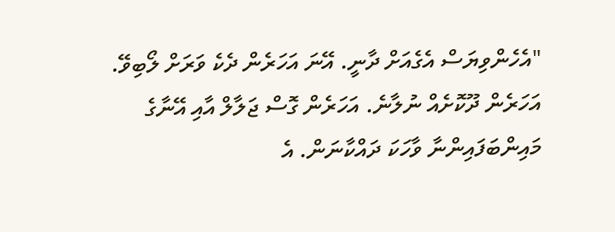"އެހެންވިޔަސް އެގެއަށް ދާނީ. އޭނަ އަހަރެން ދެކެ ވަރަށް ލޯބިވޭ. އަހަރެން ދޫކޮށެއް ނުލާނެ. އަހަރެން ގޮސް ޖަލާލް އާއި އޭނާގެ މައިންބަފައިންނާ ވާހަކަ ދައްކާނަން. އެ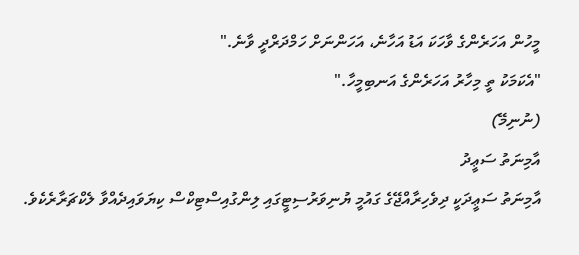މީހުން އަހަރެންގެ ވާހަކަ އަޑު އަހާނެ، އަހަންނަށް ހަމްދަރްދީ ވާނެ."
"އެކަމަކު ތީ މިހާރު އަހަރެންގެ އަނބިމީހާ."
(ނުނިމޭ)
އާމިނަތު ސަޢީދު
އާމިނަތު ސަޢީދަކީ ދިވެހިރާއްޖޭގެ ގައުމީ ޔުނިވަރުސިޓީގައި ލިންގުއިސްޓިކްސް ކިޔަވައިދެއްވާ ލެކްޗަރާރެކެވެ.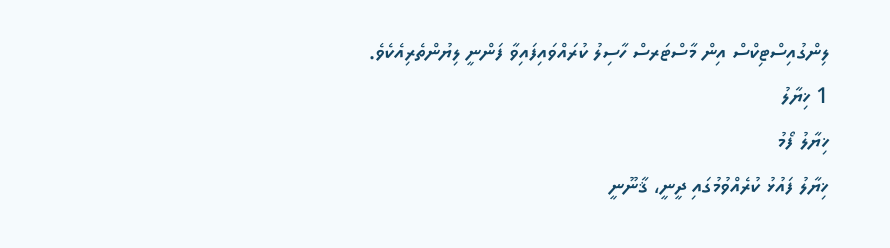ލިންގުއިސްޓިކްސް އިން މާސްޓަރސް ހާސިލު ކުރައްވައިފައިވާ ފަންނީ ލިޔުންތެރިއެކެވެ.
1 ޚިޔާލު
ޚިޔާލު ފޯމު
ޚިޔާލު ފައުޅު ކުރެއްވުމުގައި ދީނީ، ޤާނޫނީ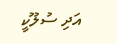އަދި ސުލޫކީ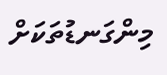މިންގަނޑުތަކަށް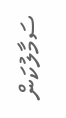ސަމާލުކަން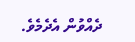ދެއްވުން އެދެމެވެ.